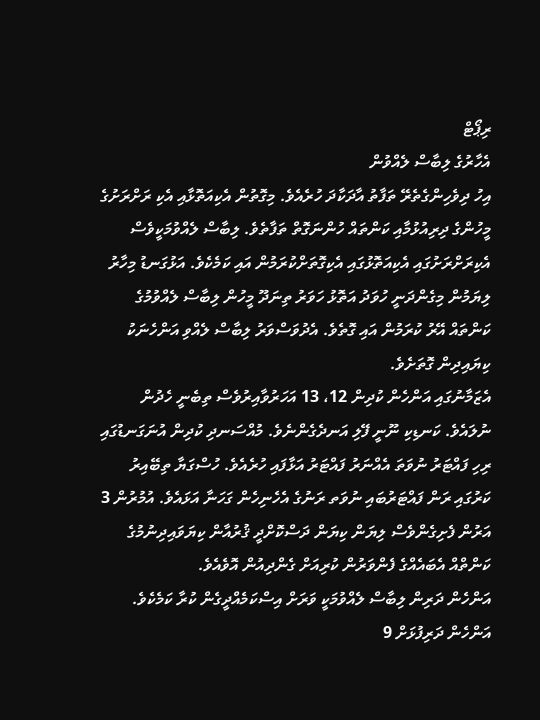ރިޕޯޓް
އެހާރުގެ ލިބާސް ލެއްވުން
އިހު ދިވެހިންގެތެރޭ ތަފާތު އާދަކާދަ ހުރެއެވެ. މިގޮތުން އެކިއަތޮޅާއި އެކި ރަށްރަށުގެ މީހުންގެ ދިރިއުޅުމާއި ކަންތައް ހުންނަގޮތް ތަފާތެވެ. ލިބާސް ލެއްވުމަކީވެސް އެކިރަށްރަށުގައި އެކިއަތޮޅުގައި އެކިގޮތަށްކުރަމުން އައި ކަމެކެވެ. އަޅުގަނޑު މިހާރު ލިޔަމުން މިގެންދަނީ ހުވަދު އަތޮޅު ހަވަރު ތިނަދޫ މީހުން ލިބާސް ލެއްވުމުގެ ކަންތައް އޭރު ކުރަމުން އައި ގޮތެވެ. އެދުވަސްވަރު ލިބާސް ލެއްވި އަންހެނަކު ކިޔައިދިން ގޮތަށެވެ.
އެޒަމާނުގައި އަންހެން ކުދިން 12، 13 އަހަރުވާއިރުވެސް ތިބެނީ ހެދުން ނުލައެވެ. ކަނޑިކި ނޫނީ ފޭލި އަނދެގެންނެވެ. މުއްސަނދި ކުދިން އުނަގަނޑުގައި ރިހި ފައްޓަރު ނުވަތަ އެއްނަރު ފައްޓަރު އަޅާފައި ހުރެއެވެ. ހުސްގަޔާ ތިބޭއިރު ކަރުގައި ރަން ފައްޓަރުބައި ނުވަތ ރަނުގެ އެހެނިހެން ގަހަނާ އަޅައެވެ. އުމުރުން 3 އަރުން ފެށިގެންވެސް ލިޔަން ކިޔަން ދަސްކޮށްދީ ޤުރުއާން ކިޔަވައިދިނުމުގެ ކަންތްއް އެބައެއްގެ ފެންވަރުން ކުރިއަށް ގެންދިއުން އޮވެއެވެ.
އަންހެން ދަރިން ލިބާސް ލެއްވުމަކީ ވަރަށް އިސްކަމެއްދީގެން ކުރާ ކަމެކެވެ. އަންހެން ދަރިފުޅަށް 9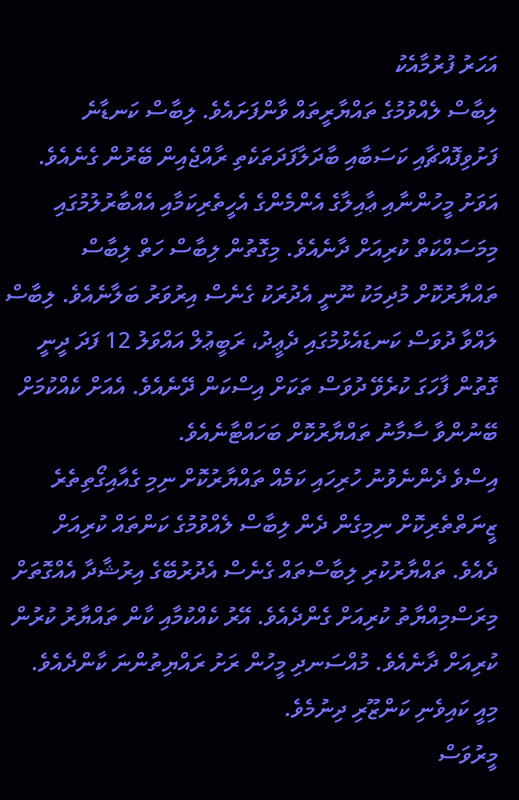އަހަރު ފުރުމާއެކު
ލިބާސް ލެއްވުމުގެ ތައްޔާރީތައް ވާންފަށައެވެ. ލިބާސް ކަނޑާނެ ފަށުވިފޮއްޗާއި ކަސަބާއި ބާދަލާފަދަތަކެތި ރާއްޖެއިން ބޭރުން ގެނެއެވެ. އަވަށު މީހުންނާއި ޢާއިލާގެ އެންމެންގެ އެހީތެރިކަމާއި އެއްބާރުލުމުގައި މިމަސައްކަތް ކުރިއަށް ދާނެއެވެ. މިގޮތުން ލިބާސް ހަތް ލިބާސް ތައްޔާރުކޮށް މުދިމަކު ނޫނީ އެދުރަކު ގެނެސް އިރުވަރު ބަލާނެއެވެ. ލިބާސް ލައްވާ ދުވަސް ކަނޑައެޅުމުގައި ދެޢީދު، ރަބީޢުލް އައްވަލު 12 ފަދަ ދީނީ ގޮތުން ފާހަގަ ކުރެވޭ ދުވަސް ތަކަށް އިސްކަން ދޭނެއެވެ. އެއަށް ކެއްކުމަށް ބޭނުންވާ ސާމާނު ތައްޔާރުކޮށް ބަހައްޓާނެއެވެ.
އިސްވެ ދެންނެވުނު ހުރިހައި ކަމެއް ތައްޔާރުކޮށް ނިމި ގެއާއިގޯތިތެރެ ޒީނަތްތެރިކޮށް ނިމިގެން ދެން ލިބާސް ލެއްވުމުގެ ކަންތައް ކުރިއަށް ދެއެވެ. ތައްޔާރުކުރި ލިބާސްތައް ގެނެސް އެދުރުބޭގެ އިރުޝާދާ އެއްގޮތަށް މިރަސްމިއްޔާތު ކުރިއަށް ގެންދެއެވެ. އޭރު ކެއްކުމާއި ކާން ތައްޔާރު ކުރުން ކުރިއަށް ދާނެއެވެ. މުއްސަނދި މީހުން ރަށު ރައްޔިތުންނަ ކާންދެއެވެ. މިއީ ކައިވެނި ކަންޒޫރި ދިނުމެވެ.
މީރުވަސް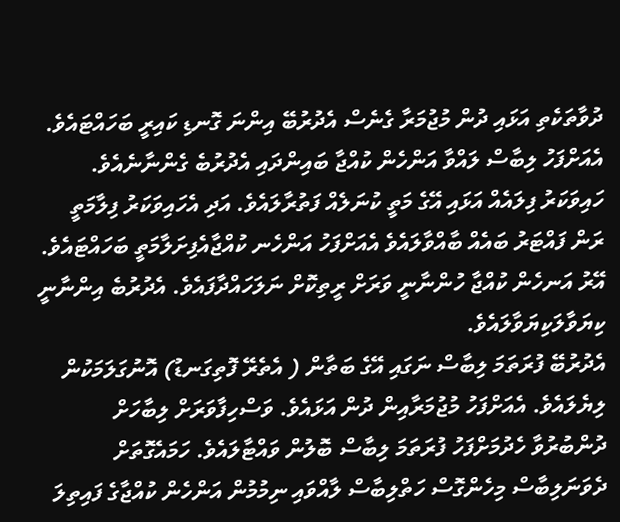ދުވާތަކެތި އަޅައި ދުން މުޖުމަރާ ގެނެސް އެދުރުބޭ އިންނަ ގޮނޑި ކައިރީ ބަހައްޓައެވެ. އެއަށްފަހު ލިބާސް ލައްވާ އަންހެން ކުއްޖާ ބައިންދައި އެދުރުބެ ގެންނާނެއެވެ. ހައިވަކަރު ފިލައެއް އަޅައި އޭގެ މަތީ ކުނަލެއް ފަތުރާލައެވެ. އަދި އެހައިވަކަރު ފިލާމަތީ ރަން ފައްޓަރު ބައެއް ބާއްވާލައެވެ އެއަށްފަހު އަންހެނ ކުއްޖާއެފިށަލާމަތީ ބަހައްޓައެވެ. އޭރު އަނހެން ކުއްޖާ ހުންނާނީ ވަރަށް ރީތިކޮށް ނަލަހައްދާފައެވެ. އެދުރުބެ އިންނާނީ ކިޔަވާލަކިޔަވާލައެވެ.
އެދުރުބޭ ފުރަތަމަ ލިބާސް ނަގައި އޭގެ ބަތާން ( އެތެރޭ ފޮތިގަނޑު) އޮނުގަލަމަކުން ލިޔެލައެވެ. އެއަށްފަހު މުޖުމަރާއިން ދުން އަޅައެވެ. ވަސްހިފާވަރަށް ލިބާހަށް ދުންބުރުވާ ހެދުމަށްފަހު ފުރަތަމަ ލިބާސް ބޮލުން ވައްޓާލައެވެ. ހަމައެގޮތަށް ދެވަނަލިބާސް މިހެންގޮސް ހަތްލިބާސް ލާއްވައި ނިމުމުން އަންހެން ކުއްޖާގެ ފައިތިލަ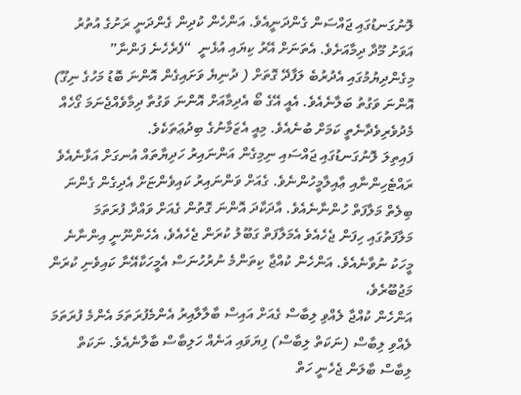ލޮނުގަނޑުގައި ޖައްސަން ގެންދަނީއެވެ. އަންހެން ކުދިން ގެންދަނީ ރަށުގެ އުތުރު އަވަށު މޫދާ ދިމާއަށެވެ. އެތަނަށް އޭރު ކިޔައި އުޅެނީ  “ފެރެހެނެ ފަންނާ” މިގެންދިޔުމުގައި އެދުރުބެ ލަފާދޭ ގޮތަށް ( ދުނިޔެ ވަށައިގެން އޮންނަ ބޮޑު މަހުގެ ނިގޫ) އޮންނަ ވަގުތު ބަލާނެއެވެ. އެއީ އޭގެ ބޯ އެދިމާއަށް އޮންނަ ވަގުތާ ދިމާވެއްޖެނަމަ ގޯހެއް މެދުވެރިވެދާނެތީ ކަމަށް ބުނެއެވެ. މިއީ އެޒަމާނުގެ ބިދުޢަތަކެވެ.
ފައިތިލަ ލޮނުގަނޑުގައި ޖައްސައި ނިމިގެން އަންނައިރު ހަދިޔާތައް އުނގަށް އަޅާނެއެވެ ރައްޓެހިންނާއި ޢާއިލާމީހުންނެވެ. ގެއަށް ވަންނައިރު ކައިވެންޏަށް އެދިގެން ގެންނަ ބިލެތް މަލާފަތް ހުންނާނެއެވެ. އާދަކާދަ އޮންނަ ގޮތުން ގެއަށް ވައްދާ ފުރަތަމަ މަލާފަތުގައި ހިފަން ޖެހެއެވެ އެމަލާފަތް ގަބޫލު ކުރަން ޖެހެއެވެ، އެހެންނޫނީ އިންނާނެ މީހަކު ނުވާނެއެވެ. އަންހެން ކުއްޖާ ކިތަންމެ ނުރުހުނަސް އެމީހަކާއޭނާ ކައިވެނި ކުރަން މަޖުބޫރެވެ،
އަންހެން ކުއްޖާ ލެއްވި ލިބާސް ގެއަށް އައިސް ބާލާލާއިރު އެންމެފުރަތަމަ އެންމެ ފުރަތަމަ ލެއްވި ލިބާސް (ނަކަތް ލިބާސް) ފިޔަވައި އަނެއް ހަލިބާސް ބާލާނެއެވެ. ނަކަތް ލިބާސް ބާލަން ޖެހެނީ ހަތް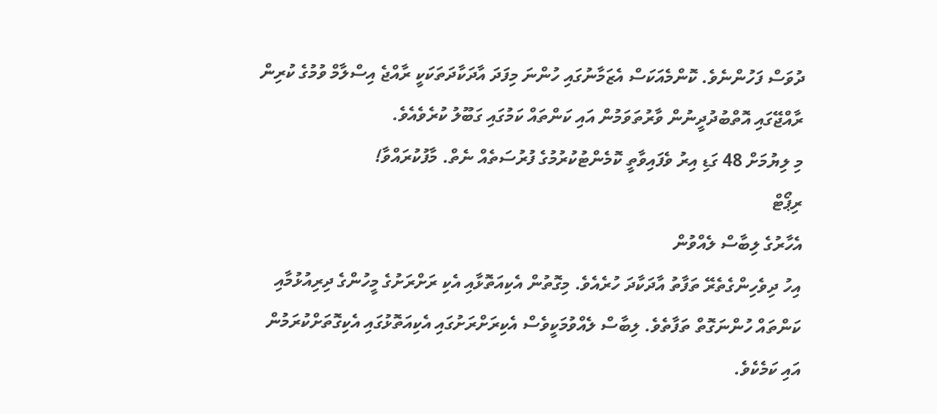ދުވަސް ފަހުންނެވެ. ކޮންމެއަކަސް އެޒަމާނުގައި ހުންނަ މިފަދަ އާދަކާދަތަކަކީ ރާއްޖެ އިސްލާމް ވުމުގެ ކުރިން ރާއްޖޭގައި އޮތްބުދުދީނުން ވާރުތަވަމުން އައި ކަންތައް ކަމުގައި ގަބޫލު ކުރެވެއެވެ.
މި ލިޔުމަށް 48 ގަޑި އިރު ވެފައިވާތީ ކޮމެންޓުކުރުމުގެ ފުރުސަތެއް ނެތް. މާފުކުރައްވާ!
ރިޕޯޓް
އެހާރުގެ ލިބާސް ލެއްވުން
އިހު ދިވެހިންގެތެރޭ ތަފާތު އާދަކާދަ ހުރެއެވެ. މިގޮތުން އެކިއަތޮޅާއި އެކި ރަށްރަށުގެ މީހުންގެ ދިރިއުޅުމާއި ކަންތައް ހުންނަގޮތް ތަފާތެވެ. ލިބާސް ލެއްވުމަކީވެސް އެކިރަށްރަށުގައި އެކިއަތޮޅުގައި އެކިގޮތަށްކުރަމުން އައި ކަމެކެވެ.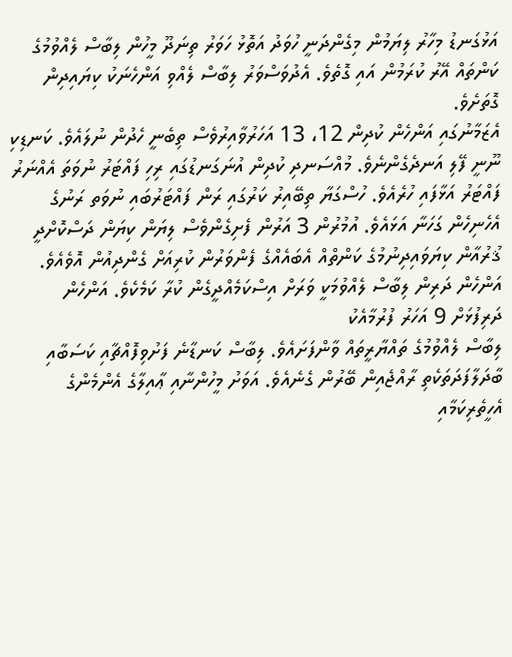އަޅުގަނޑު މިހާރު ލިޔަމުން މިގެންދަނީ ހުވަދު އަތޮޅު ހަވަރު ތިނަދޫ މީހުން ލިބާސް ލެއްވުމުގެ ކަންތައް އޭރު ކުރަމުން އައި ގޮތެވެ. އެދުވަސްވަރު ލިބާސް ލެއްވި އަންހެނަކު ކިޔައިދިން ގޮތަށެވެ.
އެޒަމާނުގައި އަންހެން ކުދިން 12، 13 އަހަރުވާއިރުވެސް ތިބެނީ ހެދުން ނުލައެވެ. ކަނޑިކި ނޫނީ ފޭލި އަނދެގެންނެވެ. މުއްސަނދި ކުދިން އުނަގަނޑުގައި ރިހި ފައްޓަރު ނުވަތަ އެއްނަރު ފައްޓަރު އަޅާފައި ހުރެއެވެ. ހުސްގަޔާ ތިބޭއިރު ކަރުގައި ރަން ފައްޓަރުބައި ނުވަތ ރަނުގެ އެހެނިހެން ގަހަނާ އަޅައެވެ. އުމުރުން 3 އަރުން ފެށިގެންވެސް ލިޔަން ކިޔަން ދަސްކޮށްދީ ޤުރުއާން ކިޔަވައިދިނުމުގެ ކަންތްއް އެބައެއްގެ ފެންވަރުން ކުރިއަށް ގެންދިއުން އޮވެއެވެ.
އަންހެން ދަރިން ލިބާސް ލެއްވުމަކީ ވަރަށް އިސްކަމެއްދީގެން ކުރާ ކަމެކެވެ. އަންހެން ދަރިފުޅަށް 9 އަހަރު ފުރުމާއެކު
ލިބާސް ލެއްވުމުގެ ތައްޔާރީތައް ވާންފަށައެވެ. ލިބާސް ކަނޑާނެ ފަށުވިފޮއްޗާއި ކަސަބާއި ބާދަލާފަދަތަކެތި ރާއްޖެއިން ބޭރުން ގެނެއެވެ. އަވަށު މީހުންނާއި ޢާއިލާގެ އެންމެންގެ އެހީތެރިކަމާއި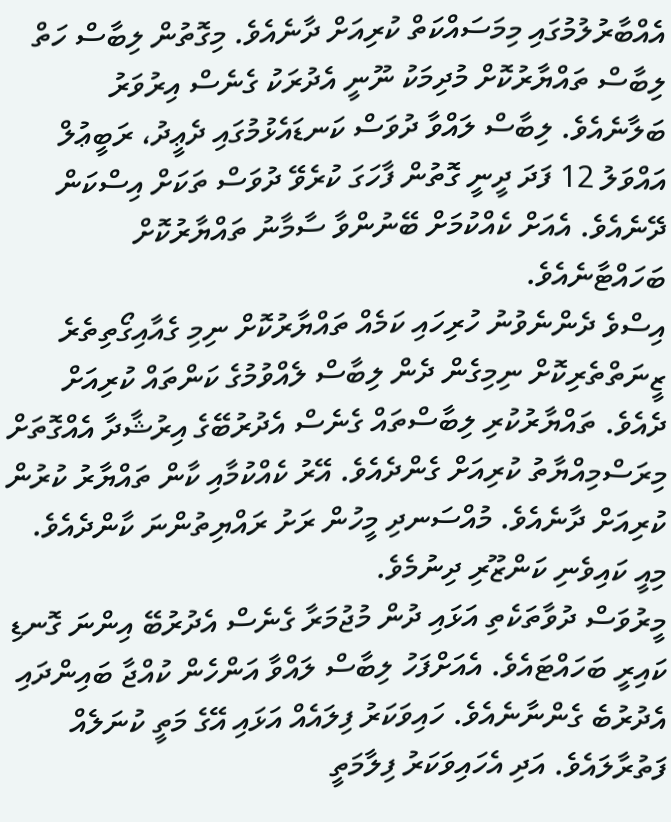އެއްބާރުލުމުގައި މިމަސައްކަތް ކުރިއަށް ދާނެއެވެ. މިގޮތުން ލިބާސް ހަތް ލިބާސް ތައްޔާރުކޮށް މުދިމަކު ނޫނީ އެދުރަކު ގެނެސް އިރުވަރު ބަލާނެއެވެ. ލިބާސް ލައްވާ ދުވަސް ކަނޑައެޅުމުގައި ދެޢީދު، ރަބީޢުލް އައްވަލު 12 ފަދަ ދީނީ ގޮތުން ފާހަގަ ކުރެވޭ ދުވަސް ތަކަށް އިސްކަން ދޭނެއެވެ. އެއަށް ކެއްކުމަށް ބޭނުންވާ ސާމާނު ތައްޔާރުކޮށް ބަހައްޓާނެއެވެ.
އިސްވެ ދެންނެވުނު ހުރިހައި ކަމެއް ތައްޔާރުކޮށް ނިމި ގެއާއިގޯތިތެރެ ޒީނަތްތެރިކޮށް ނިމިގެން ދެން ލިބާސް ލެއްވުމުގެ ކަންތައް ކުރިއަށް ދެއެވެ. ތައްޔާރުކުރި ލިބާސްތައް ގެނެސް އެދުރުބޭގެ އިރުޝާދާ އެއްގޮތަށް މިރަސްމިއްޔާތު ކުރިއަށް ގެންދެއެވެ. އޭރު ކެއްކުމާއި ކާން ތައްޔާރު ކުރުން ކުރިއަށް ދާނެއެވެ. މުއްސަނދި މީހުން ރަށު ރައްޔިތުންނަ ކާންދެއެވެ. މިއީ ކައިވެނި ކަންޒޫރި ދިނުމެވެ.
މީރުވަސް ދުވާތަކެތި އަޅައި ދުން މުޖުމަރާ ގެނެސް އެދުރުބޭ އިންނަ ގޮނޑި ކައިރީ ބަހައްޓައެވެ. އެއަށްފަހު ލިބާސް ލައްވާ އަންހެން ކުއްޖާ ބައިންދައި އެދުރުބެ ގެންނާނެއެވެ. ހައިވަކަރު ފިލައެއް އަޅައި އޭގެ މަތީ ކުނަލެއް ފަތުރާލައެވެ. އަދި އެހައިވަކަރު ފިލާމަތީ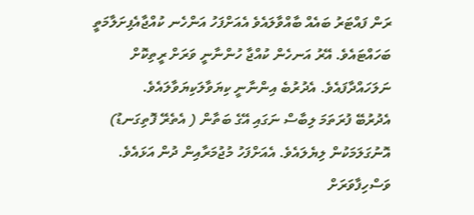ރަން ފައްޓަރު ބައެއް ބާއްވާލައެވެ އެއަށްފަހު އަންހެނ ކުއްޖާއެފިށަލާމަތީ ބަހައްޓައެވެ. އޭރު އަނހެން ކުއްޖާ ހުންނާނީ ވަރަށް ރީތިކޮށް ނަލަހައްދާފައެވެ. އެދުރުބެ އިންނާނީ ކިޔަވާލަކިޔަވާލައެވެ.
އެދުރުބޭ ފުރަތަމަ ލިބާސް ނަގައި އޭގެ ބަތާން ( އެތެރޭ ފޮތިގަނޑު) އޮނުގަލަމަކުން ލިޔެލައެވެ. އެއަށްފަހު މުޖުމަރާއިން ދުން އަޅައެވެ. ވަސްހިފާވަރަށް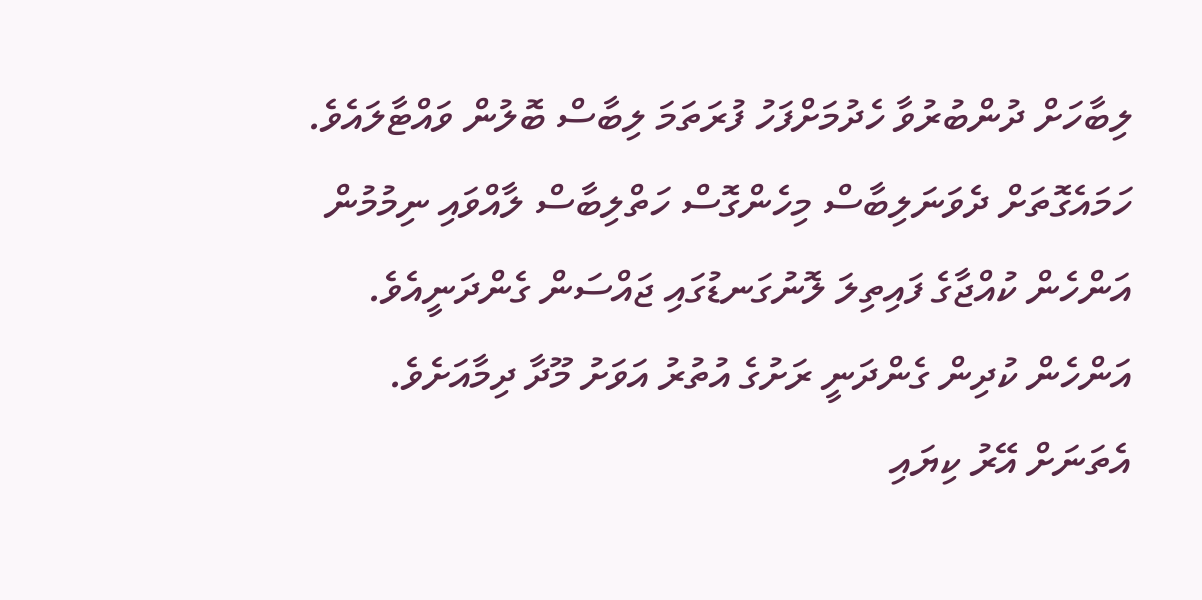ލިބާހަށް ދުންބުރުވާ ހެދުމަށްފަހު ފުރަތަމަ ލިބާސް ބޮލުން ވައްޓާލައެވެ. ހަމައެގޮތަށް ދެވަނަލިބާސް މިހެންގޮސް ހަތްލިބާސް ލާއްވައި ނިމުމުން އަންހެން ކުއްޖާގެ ފައިތިލަ ލޮނުގަނޑުގައި ޖައްސަން ގެންދަނީއެވެ. އަންހެން ކުދިން ގެންދަނީ ރަށުގެ އުތުރު އަވަށު މޫދާ ދިމާއަށެވެ. އެތަނަށް އޭރު ކިޔައި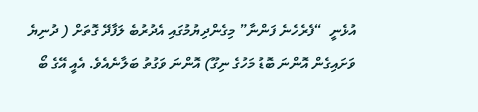އުޅެނީ  “ފެރެހެނެ ފަންނާ” މިގެންދިޔުމުގައި އެދުރުބެ ލަފާދޭ ގޮތަށް ( ދުނިޔެ ވަށައިގެން އޮންނަ ބޮޑު މަހުގެ ނިގޫ) އޮންނަ ވަގުތު ބަލާނެއެވެ. އެއީ އޭގެ ބޯ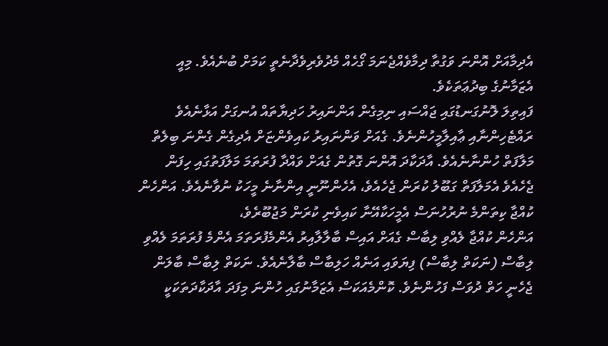އެދިމާއަށް އޮންނަ ވަގުތާ ދިމާވެއްޖެނަމަ ގޯހެއް މެދުވެރިވެދާނެތީ ކަމަށް ބުނެއެވެ. މިއީ އެޒަމާނުގެ ބިދުޢަތަކެވެ.
ފައިތިލަ ލޮނުގަނޑުގައި ޖައްސައި ނިމިގެން އަންނައިރު ހަދިޔާތައް އުނގަށް އަޅާނެއެވެ ރައްޓެހިންނާއި ޢާއިލާމީހުންނެވެ. ގެއަށް ވަންނައިރު ކައިވެންޏަށް އެދިގެން ގެންނަ ބިލެތް މަލާފަތް ހުންނާނެއެވެ. އާދަކާދަ އޮންނަ ގޮތުން ގެއަށް ވައްދާ ފުރަތަމަ މަލާފަތުގައި ހިފަން ޖެހެއެވެ އެމަލާފަތް ގަބޫލު ކުރަން ޖެހެއެވެ، އެހެންނޫނީ އިންނާނެ މީހަކު ނުވާނެއެވެ. އަންހެން ކުއްޖާ ކިތަންމެ ނުރުހުނަސް އެމީހަކާއޭނާ ކައިވެނި ކުރަން މަޖުބޫރެވެ،
އަންހެން ކުއްޖާ ލެއްވި ލިބާސް ގެއަށް އައިސް ބާލާލާއިރު އެންމެފުރަތަމަ އެންމެ ފުރަތަމަ ލެއްވި ލިބާސް (ނަކަތް ލިބާސް) ފިޔަވައި އަނެއް ހަލިބާސް ބާލާނެއެވެ. ނަކަތް ލިބާސް ބާލަން ޖެހެނީ ހަތް ދުވަސް ފަހުންނެވެ. ކޮންމެއަކަސް އެޒަމާނުގައި ހުންނަ މިފަދަ އާދަކާދަތަކަކީ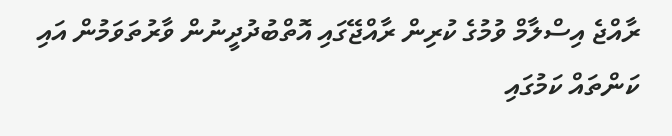ރާއްޖެ އިސްލާމް ވުމުގެ ކުރިން ރާއްޖޭގައި އޮތްބުދުދީނުން ވާރުތަވަމުން އައި ކަންތައް ކަމުގައި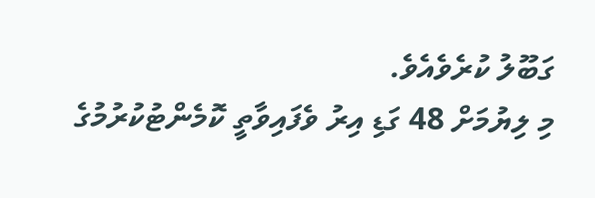ގަބޫލު ކުރެވެއެވެ.
މި ލިޔުމަށް 48 ގަޑި އިރު ވެފައިވާތީ ކޮމެންޓުކުރުމުގެ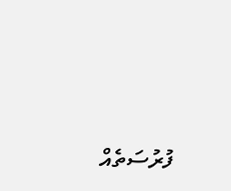ފުރުސަތެއް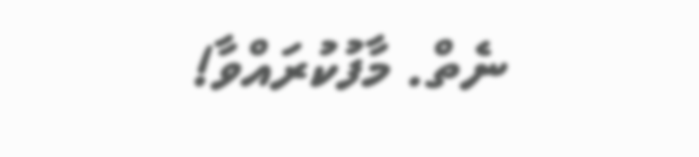ނެތް. މާފުކުރައްވާ!